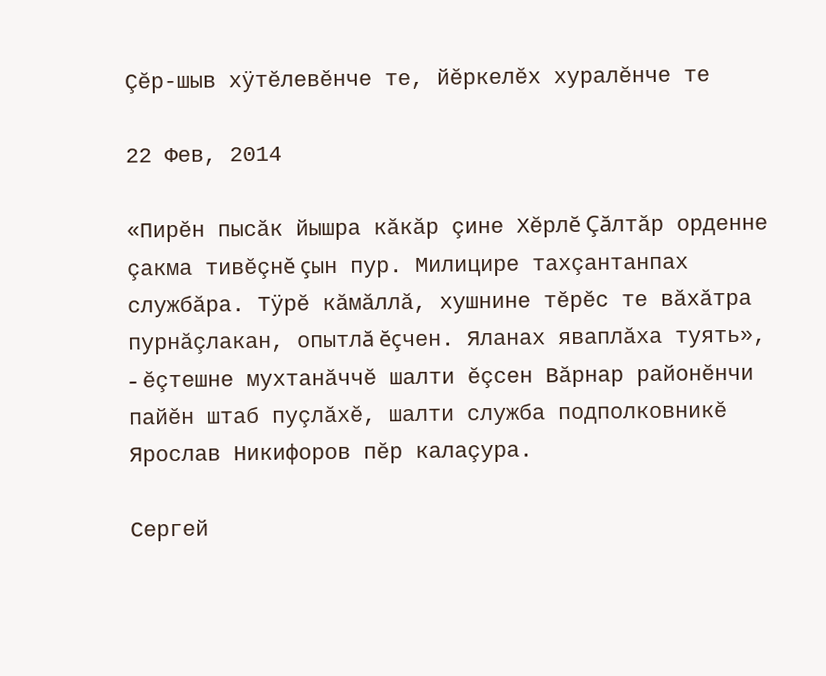Çĕр-шыв хÿтĕлевĕнче те, йĕркелĕх хуралĕнче те

22 Фев, 2014

«Пирĕн пысăк йышра кăкăр çине Хĕрлĕ Çăлтăр орденне çакма тивĕçнĕ çын пур. Милицире тахçантанпах службăра. Тÿрĕ кăмăллă, хушнине тĕрĕс те вăхăтра пурнăçлакан, опытлă ĕçчен. Яланах яваплăха туять», - ĕçтешне мухтанăччĕ шалти ĕçсен Вăрнар районĕнчи пайĕн штаб пуçлăхĕ, шалти служба подполковникĕ Ярослав Никифоров пĕр калаçура.

Сергей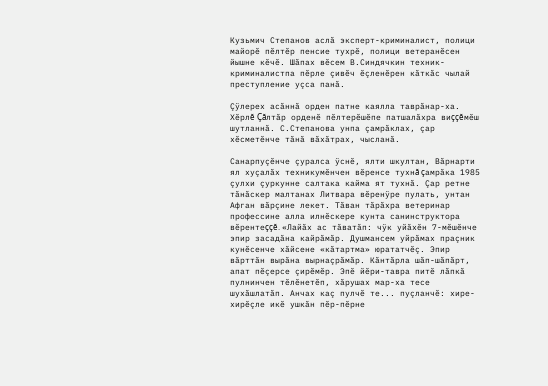Кузьмич Степанов аслă эксперт-криминалист, полици майорĕ пĕлтĕр пенсие тухрĕ, полици ветеранĕсен йышне кĕчĕ. Шăпах вĕсем В.Синдячкин техник-криминалистпа пĕрле çивĕч ĕçленĕрен кăткăс чылай преступление уçса панă.

Çÿлерех асăннă орден патне каялла таврăнар-ха. Хĕрлĕ Çăлтăр орденĕ пĕлтерĕшĕпе патшалăхра виççĕмĕш шутланнă. С.Степанова унпа çамрăклах, çар хĕсметĕнче тăнă вăхăтрах, чысланă.

Санарпуçĕнче çуралса ÿснĕ, ялти шкултан, Вăрнарти ял хуçалăх техникумĕнчен вĕренсе тухнă çамрăка 1985 çулхи çуркунне салтака кайма ят тухнă. Çар ретне тăнăскер малтанах Литвара вĕренÿре пулать, унтан Афган вăрçине лекет. Тăван тăрăхра ветеринар профессине алла илнĕскере кунта санинструктора вĕрентеççĕ. «Лайăх ас тăватăп: чÿк уйăхĕн 7-мĕшĕнче эпир засадăна кайрăмăр. Душмансем уйрăмах праçник кунĕсенче хăйсене «кăтартма» юрататчĕç. Эпир вăрттăн вырăна вырнаçрăмăр. Кăнтăрла шăп-шăпăрт, апат пĕçерсе çирĕмĕр. Эпĕ йĕри-тавра питĕ лăпкă пулнинчен тĕлĕнетĕп, хăрушах мар-ха тесе шухăшлатăп. Анчах каç пулчĕ те... пуçланчĕ: хире-хирĕçле икĕ ушкăн пĕр-пĕрне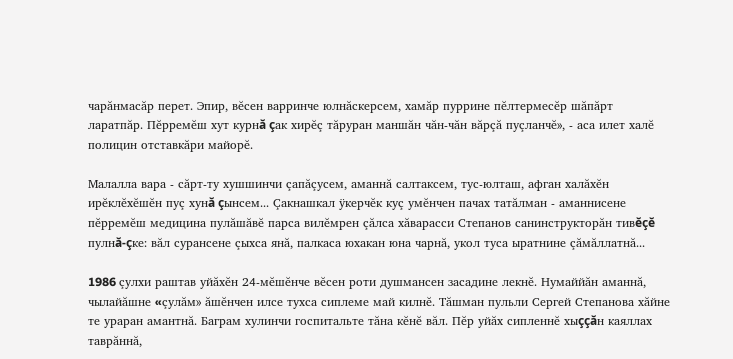чарăнмасăр перет. Эпир, вĕсен варринче юлнăскерсем, хамăр пуррине пĕлтермесĕр шăпăрт ларатпăр. Пĕрремĕш хут курнă çак хирĕç тăруран маншăн чăн-чăн вăрçă пуçланчĕ», - аса илет халĕ полицин отставкăри майорĕ.

Малалла вара - сăрт-ту хушшинчи çапăçусем, аманнă салтаксем, тус-юлташ, афган халăхĕн ирĕклĕхĕшĕн пуç хунă çынсем... Çакнашкал ÿкерчĕк куç умĕнчен пачах татăлман - аманнисене пĕрремĕш медицина пулăшăвĕ парса вилĕмрен çăлса хăварасси Степанов санинструкторăн тивĕçĕ пулнă-çке: вăл сурансене çыхса янă, палкаса юхакан юна чарнă, укол туса ыратнине çăмăллатнă...

1986 çулхи раштав уйăхĕн 24-мĕшĕнче вĕсен роти душмансен засадине лекнĕ. Нумаййăн аманнă, чылайăшне «çулăм» ăшĕнчен илсе тухса сиплеме май килнĕ. Тăшман пульли Сергей Степанова хăйне те ураран амантнă. Баграм хулинчи госпитальте тăна кĕнĕ вăл. Пĕр уйăх сипленнĕ хыççăн каяллах таврăннă,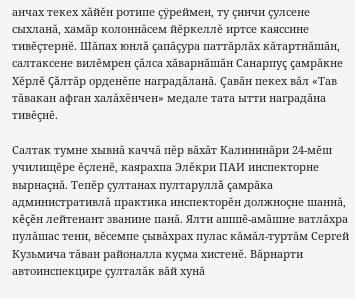анчах текех хăйĕн ротипе çÿреймен, ту çинчи çулсене сыхланă, хамăр колоннăсем йĕркеллĕ иртсе каяссине тивĕçтернĕ. Шăпах юнлă çапăçура паттăрлăх кăтартнăшăн, салтаксене вилĕмрен çăлса хăварнăшăн Санарпуç çамрăкне Хĕрлĕ Çăлтăр орденĕпе наградăланă. Çавăн пекех вăл «Тав тăвакан афган халăхĕнчен» медале тата ытти наградăна тивĕçнĕ.

Салтак тумне хывнă каччă пĕр вăхăт Калининăри 24-мĕш училищĕре ĕçленĕ, каярахпа Элĕкри ПАИ инспекторне вырнаçнă. Тепĕр çултанах пултаруллă çамрăка административлă практика инспекторĕн должноçне шаннă, кĕçĕн лейтенант званине панă. Ялти ашшĕ-амăшне ватлăхра пулăшас тени, вĕсемпе çывăхрах пулас кăмăл-туртăм Сергей Кузьмича тăван районалла куçма хистенĕ. Вăрнарти автоинспекцире çулталăк вăй хунă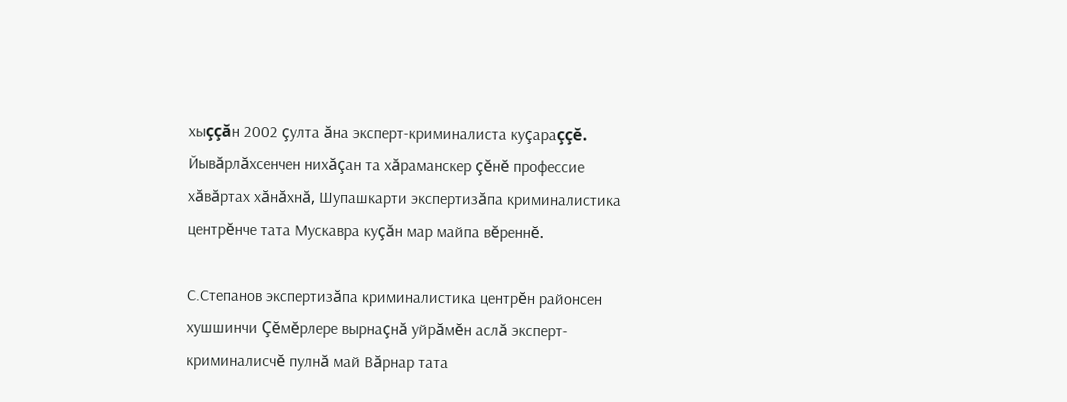хыççăн 2002 çулта ăна эксперт-криминалиста куçараççĕ. Йывăрлăхсенчен нихăçан та хăраманскер çĕнĕ профессие хăвăртах хăнăхнă, Шупашкарти экспертизăпа криминалистика центрĕнче тата Мускавра куçăн мар майпа вĕреннĕ.

С.Степанов экспертизăпа криминалистика центрĕн районсен хушшинчи Çĕмĕрлере вырнаçнă уйрăмĕн аслă эксперт-криминалисчĕ пулнă май Вăрнар тата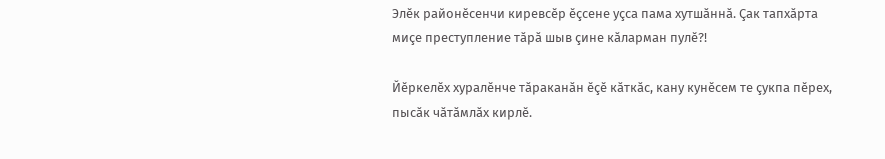Элĕк районĕсенчи киревсĕр ĕçсене уçса пама хутшăннă. Çак тапхăрта миçе преступление тăрă шыв çине кăларман пулĕ?!

Йĕркелĕх хуралĕнче тăраканăн ĕçĕ кăткăс, кану кунĕсем те çукпа пĕрех, пысăк чăтăмлăх кирлĕ.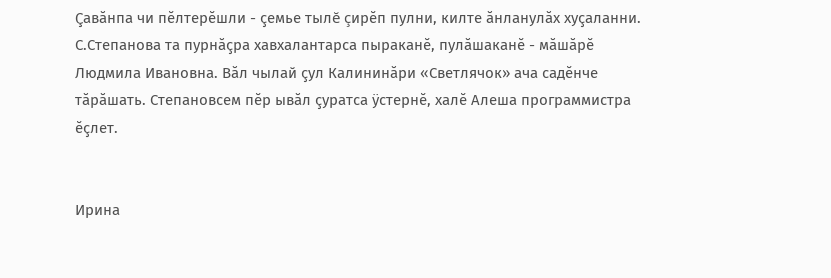Çавăнпа чи пĕлтерĕшли - çемье тылĕ çирĕп пулни, килте ăнланулăх хуçаланни. С.Степанова та пурнăçра хавхалантарса пыраканĕ, пулăшаканĕ - мăшăрĕ Людмила Ивановна. Вăл чылай çул Калининăри «Светлячок» ача садĕнче тăрăшать. Степановсем пĕр ывăл çуратса ÿстернĕ, халĕ Алеша программистра ĕçлет.


Ирина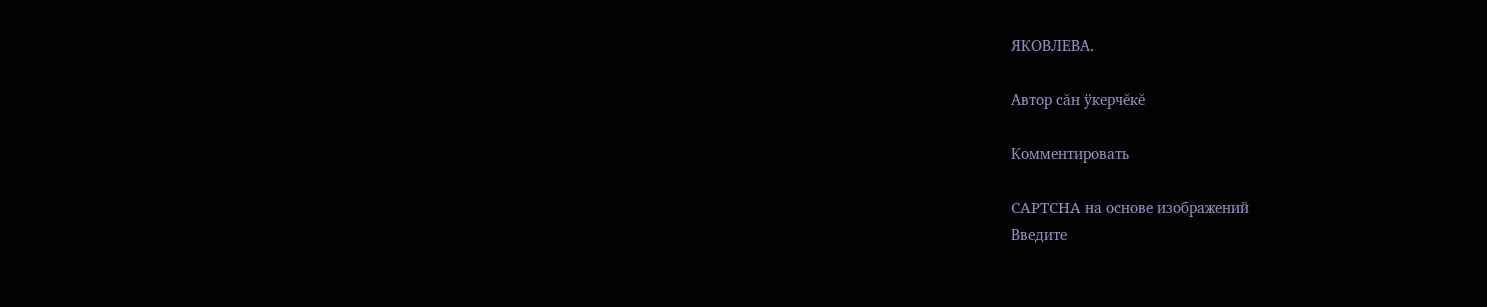ЯКОВЛЕВА.

Автор сăн ÿкерчĕкĕ

Комментировать

CAPTCHA на основе изображений
Введите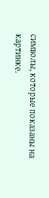символы, которые показаны на картинке.